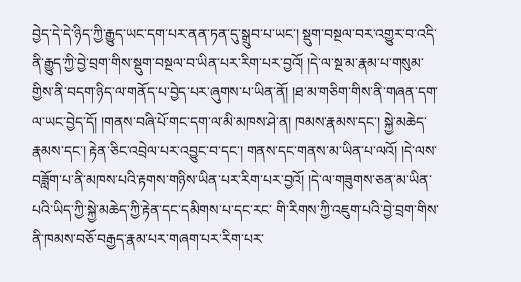བྱེད་དེ་དེ་ཉིད་ཀྱི་རྒྱུད་ཡང་དག་པར་ནན་ཏན་དུ་སྒྲུབ་པ་ཡང་། སྡུག་བསྔལ་བར་འགྱུར་བ་འདི་ནི་རྒྱུད་ཀྱི་བྱེ་བྲག་གིས་སྡུག་བསྔལ་བ་ཡིན་པར་རིག་པར་བྱའོ། །དེ་ལ་སྔ་མ་རྣམ་པ་གསུམ་གྱིས་ནི་བདག་ཉིད་ལ་གནོད་པ་བྱེད་པར་ཞུགས་པ་ཡིན་ནོ། །ཐ་མ་གཅིག་གིས་ནི་གཞན་དག་ལ་ཡང་བྱེད་དོ། །གནས་བཞི་པོ་གང་དག་ལ་མི་མཁས་ཤེ་ན། ཁམས་རྣམས་དང་། སྐྱེ་མཆེད་རྣམས་དང་། རྟེན་ཅིང་འབྲེལ་པར་འབྱུང་བ་དང་། གནས་དང་གནས་མ་ཡིན་པ་ལའོ། །དེ་ལས་བཟློག་པ་ནི་མཁས་པའི་རྟགས་གཉིས་ཡིན་པར་རིག་པར་བྱའོ། །དེ་ལ་གཟུགས་ཅན་མ་ཡིན་པའི་ཡིད་ཀྱི་སྐྱེ་མཆེད་ཀྱི་རྟེན་དང་དམིགས་པ་དང་རང་ གི་རིགས་ཀྱི་འཇུག་པའི་བྱེ་བྲག་གིས་ནི་ཁམས་བཅོ་བརྒྱད་རྣམ་པར་གཞག་པར་རིག་པར་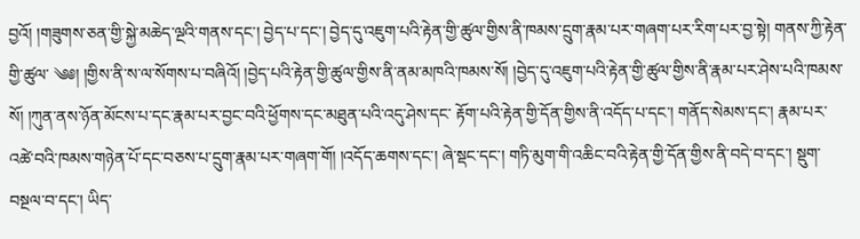བྱའོ། །གཟུགས་ཅན་གྱི་སྐྱེ་མཆེད་ལྔའི་གནས་དང་། བྱེད་པ་དང་། བྱེད་དུ་འཇུག་པའི་རྟེན་གྱི་ཚུལ་གྱིས་ནི་ཁམས་དྲུག་རྣམ་པར་གཞག་པར་རིག་པར་བྱ་སྟེ། གནས་ཀྱི་རྟེན་གྱི་ཚུལ་ ༄༅། །གྱིས་ནི་ས་ལ་སོགས་པ་བཞིའོ། །བྱེད་པའི་རྟེན་གྱི་ཚུལ་གྱིས་ནི་ནམ་མཁའི་ཁམས་སོ། །བྱེད་དུ་འཇུག་པའི་རྟེན་གྱི་ཚུལ་གྱིས་ནི་རྣམ་པར་ཤེས་པའི་ཁམས་སོ། །ཀུན་ནས་ཉོན་མོངས་པ་དང་རྣམ་པར་བྱང་བའི་ཕྱོགས་དང་མཐུན་པའི་འདུ་ཤེས་དང་ རྟོག་པའི་རྟེན་གྱི་དོན་གྱིས་ནི་འདོད་པ་དང་། གནོད་སེམས་དང་། རྣམ་པར་འཚེ་བའི་ཁམས་གཉེན་པོ་དང་བཅས་པ་དྲུག་རྣམ་པར་གཞག་གོ། །འདོད་ཆགས་དང་། ཞེ་སྡང་དང་། གཏི་མུག་གི་འཆིང་བའི་རྟེན་གྱི་དོན་གྱིས་ནི་བདེ་བ་དང་། སྡུག་བསྔལ་བ་དང་། ཡིད་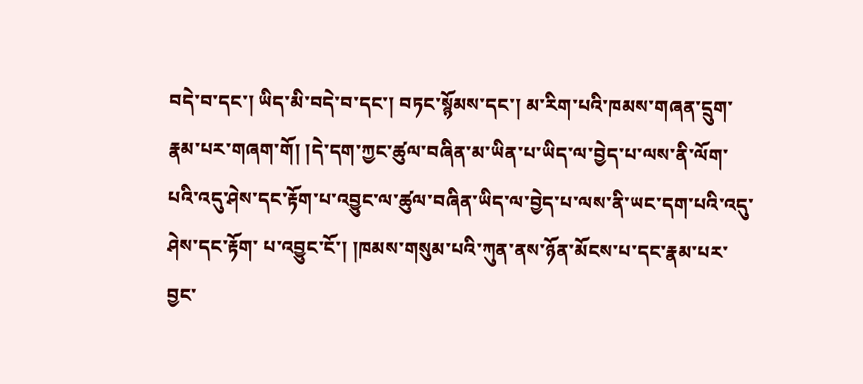བདེ་བ་དང་། ཡིད་མི་བདེ་བ་དང་། བཏང་སྙོམས་དང་། མ་རིག་པའི་ཁམས་གཞན་དྲུག་རྣམ་པར་གཞག་གོ། །དེ་དག་ཀྱང་ཚུལ་བཞིན་མ་ཡིན་པ་ཡིད་ལ་བྱེད་པ་ལས་ནི་ལོག་པའི་འདུ་ཤེས་དང་རྟོག་པ་འབྱུང་ལ་ཚུལ་བཞིན་ཡིད་ལ་བྱེད་པ་ལས་ནི་ཡང་དག་པའི་འདུ་ཤེས་དང་རྟོག་ པ་འབྱུང་ངོ་། །ཁམས་གསུམ་པའི་ཀུན་ནས་ཉོན་མོངས་པ་དང་རྣམ་པར་བྱང་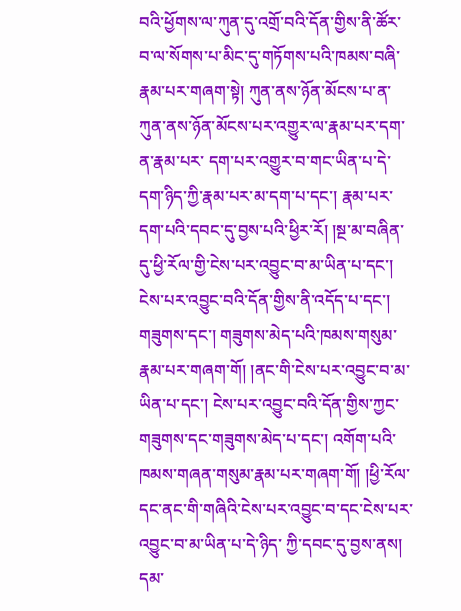བའི་ཕྱོགས་ལ་ཀུན་དུ་འགྲོ་བའི་དོན་གྱིས་ནི་ཚོར་བ་ལ་སོགས་པ་མིང་དུ་གཏོགས་པའི་ཁམས་བཞི་རྣམ་པར་གཞག་སྟེ། ཀུན་ནས་ཉོན་མོངས་པ་ན་ཀུན་ནས་ཉོན་མོངས་པར་འགྱུར་ལ་རྣམ་པར་དག་ན་རྣམ་པར་ དག་པར་འགྱུར་བ་གང་ཡིན་པ་དེ་དག་ཉིད་ཀྱི་རྣམ་པར་མ་དག་པ་དང་། རྣམ་པར་དག་པའི་དབང་དུ་བྱས་པའི་ཕྱིར་རོ། །སྔ་མ་བཞིན་དུ་ཕྱི་རོལ་གྱི་ངེས་པར་འབྱུང་བ་མ་ཡིན་པ་དང་། ངེས་པར་འབྱུང་བའི་དོན་གྱིས་ནི་འདོད་པ་དང་། གཟུགས་དང་། གཟུགས་མེད་པའི་ཁམས་གསུམ་ རྣམ་པར་གཞག་གོ། །ནང་གི་ངེས་པར་འབྱུང་བ་མ་ཡིན་པ་དང་། ངེས་པར་འབྱུང་བའི་དོན་གྱིས་ཀྱང་གཟུགས་དང་གཟུགས་མེད་པ་དང་། འགོག་པའི་ཁམས་གཞན་གསུམ་རྣམ་པར་གཞག་གོ། །ཕྱི་རོལ་དང་ནང་གི་གཞིའི་ངེས་པར་འབྱུང་བ་དང་ངེས་པར་འབྱུང་བ་མ་ཡིན་པ་དེ་ཉིད་ ཀྱི་དབང་དུ་བྱས་ནས། དམ་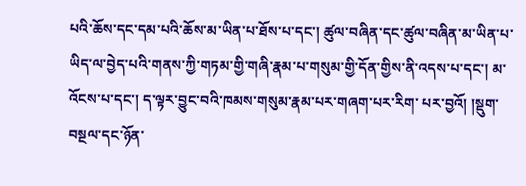པའི་ཆོས་དང་དམ་པའི་ཆོས་མ་ཡིན་པ་ཐོས་པ་དང་། ཚུལ་བཞིན་དང་ཚུལ་བཞིན་མ་ཡིན་པ་ཡིད་ལ་བྱེད་པའི་གནས་ཀྱི་གཏམ་གྱི་གཞི་རྣམ་པ་གསུམ་གྱི་དོན་གྱིས་ནི་འདས་པ་དང་། མ་འོངས་པ་དང་། ད་ལྟར་བྱུང་བའི་ཁམས་གསུམ་རྣམ་པར་གཞག་པར་རིག་ པར་བྱའོ། །སྡུག་བསྔལ་དང་ཉོན་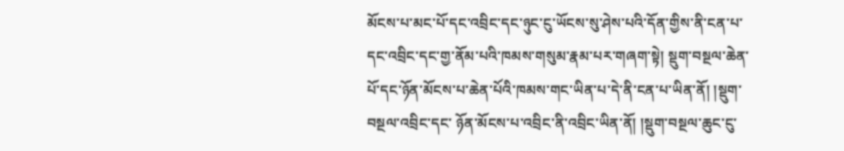མོངས་པ་མང་པོ་དང་འབྲིང་དང་ཉུང་ངུ་ཡོངས་སུ་ཤེས་པའི་དོན་གྱིས་ནི་ངན་པ་དང་འབྲིང་དང་གྱ་ནོམ་པའི་ཁམས་གསུམ་རྣམ་པར་གཞག་སྟེ། སྡུག་བསྔལ་ཆེན་པོ་དང་ཉོན་མོངས་པ་ཆེན་པོའི་ཁམས་གང་ཡིན་པ་དེ་ནི་ངན་པ་ཡིན་ནོ། །སྡུག་བསྔལ་འབྲིང་དང་ ཉོན་མོངས་པ་འབྲིང་ནི་འབྲིང་ཡིན་ནོ། །སྡུག་བསྔལ་ཆུང་ངུ་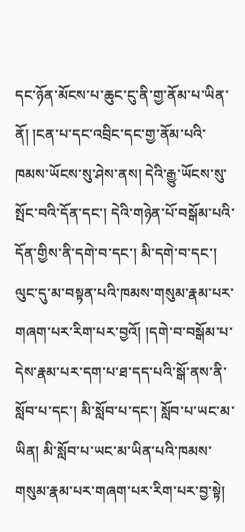དང་ཉོན་མོངས་པ་ཆུང་ངུ་ནི་གྱ་ནོམ་པ་ཡིན་ནོ། །ངན་པ་དང་འབྲིང་དང་གྱ་ནོམ་པའི་ཁམས་ཡོངས་སུ་ཤེས་ནས། དེའི་རྒྱུ་ཡོངས་སུ་སྤོང་བའི་དོན་དང་། དེའི་གཉེན་པོ་བསྒོམ་པའི་དོན་གྱིས་ནི་དགེ་བ་དང་། མི་དགེ་བ་དང་། ལུང་དུ་མ་བསྟན་པའི་ཁམས་གསུམ་རྣམ་པར་གཞག་པར་རིག་པར་བྱའོ། །དགེ་བ་བསྒོམ་པ་དེས་རྣམ་པར་དག་པ་ཐ་དད་པའི་སྒོ་ནས་ནི་སློབ་པ་དང་། མི་སློབ་པ་དང་། སློབ་པ་ཡང་མ་ཡིན། མི་སློབ་པ་ཡང་མ་ཡིན་པའི་ཁམས་གསུམ་རྣམ་པར་གཞག་པར་རིག་པར་བྱ་སྟེ།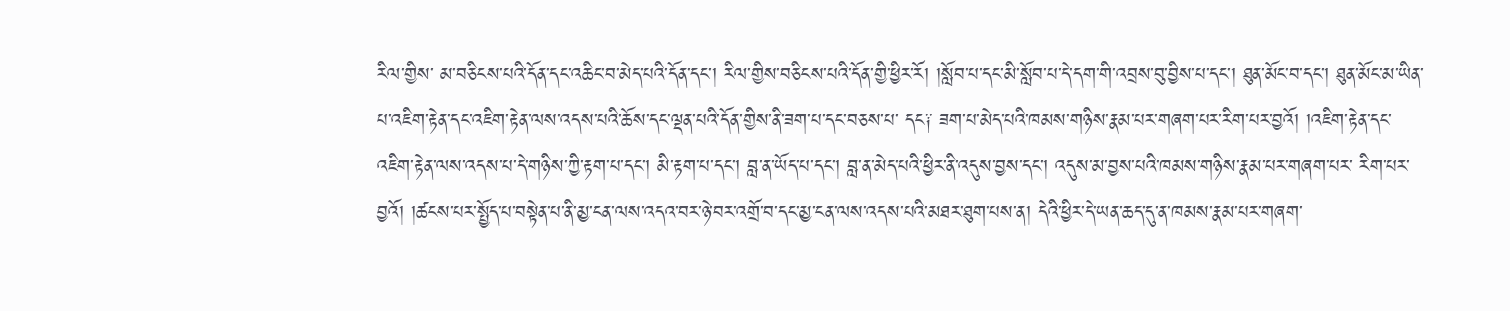རིལ་གྱིས་ མ་བཅིངས་པའི་དོན་དང་འཆིང་བ་མེད་པའི་དོན་དང་། རིལ་གྱིས་བཅིངས་པའི་དོན་གྱི་ཕྱིར་རོ། །སློབ་པ་དང་མི་སློབ་པ་དེ་དག་གི་འབྲས་བུ་བྱིས་པ་དང་། ཐུན་མོང་བ་དང་། ཐུན་མོང་མ་ཡིན་པ་འཇིག་རྟེན་དང་འཇིག་རྟེན་ལས་འདས་པའི་ཆོས་དང་ལྡན་པའི་དོན་གྱིས་ནི་ཟག་པ་དང་བཅས་པ་ དང༑ ཟག་པ་མེད་པའི་ཁམས་གཉིས་རྣམ་པར་གཞག་པར་རིག་པར་བྱའོ། །འཇིག་རྟེན་དང་འཇིག་རྟེན་ལས་འདས་པ་དེ་གཉིས་ཀྱི་རྟག་པ་དང་། མི་རྟག་པ་དང་། བླ་ན་ཡོད་པ་དང་། བླ་ན་མེད་པའི་ཕྱིར་ནི་འདུས་བྱས་དང་། འདུས་མ་བྱས་པའི་ཁམས་གཉིས་རྣམ་པར་གཞག་པར་ རིག་པར་བྱའོ། །ཚངས་པར་སྤྱོད་པ་བསྟེན་པ་ནི་མྱ་ངན་ལས་འདའ་བར་ཉེ་བར་འགྲོ་བ་དང་མྱ་ངན་ལས་འདས་པའི་མཐར་ཐུག་པས་ན། དེའི་ཕྱིར་དེ་ཡན་ཆད་དུ་ན་ཁམས་རྣམ་པར་གཞག་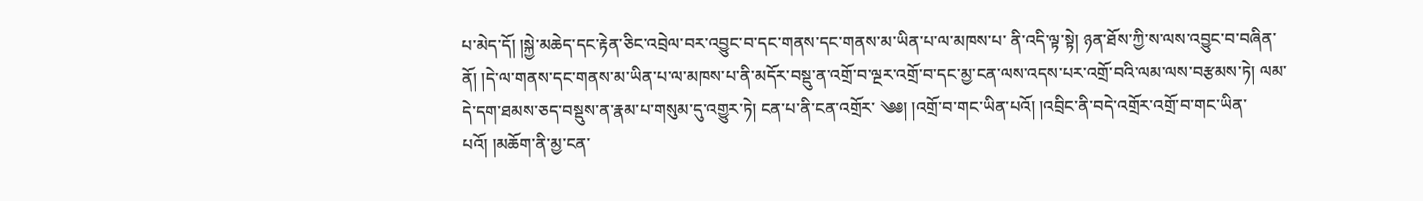པ་མེད་དོ། །སྐྱེ་མཆེད་དང་རྟེན་ཅིང་འབྲེལ་བར་འབྱུང་བ་དང་གནས་དང་གནས་མ་ཡིན་པ་ལ་མཁས་པ་ ནི་འདི་ལྟ་སྟེ། ཉན་ཐོས་ཀྱི་ས་ལས་འབྱུང་བ་བཞིན་ནོ། །དེ་ལ་གནས་དང་གནས་མ་ཡིན་པ་ལ་མཁས་པ་ནི་མདོར་བསྡུ་ན་འགྲོ་བ་ལྔར་འགྲོ་བ་དང་མྱ་ངན་ལས་འདས་པར་འགྲོ་བའི་ལམ་ལས་བརྩམས་ཏེ། ལམ་དེ་དག་ཐམས་ཅད་བསྡུས་ན་རྣམ་པ་གསུམ་དུ་འགྱུར་ཏེ། ངན་པ་ནི་ངན་འགྲོར་ ༄༅། །འགྲོ་བ་གང་ཡིན་པའོ། །འབྲིང་ནི་བདེ་འགྲོར་འགྲོ་བ་གང་ཡིན་པའོ། །མཆོག་ནི་མྱ་ངན་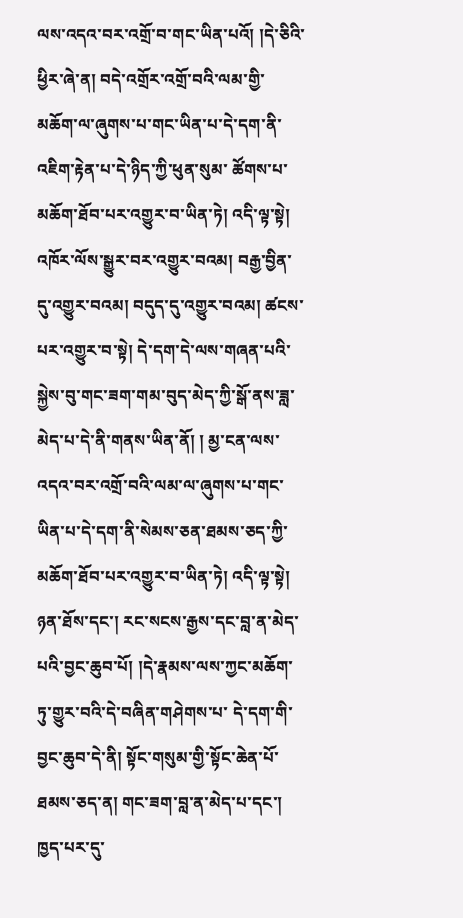ལས་འདའ་བར་འགྲོ་བ་གང་ཡིན་པའོ། །དེ་ཅིའི་ཕྱིར་ཞེ་ན། བདེ་འགྲོར་འགྲོ་བའི་ལམ་གྱི་མཆོག་ལ་ཞུགས་པ་གང་ཡིན་པ་དེ་དག་ནི་འཇིག་རྟེན་པ་དེ་ཉིད་ཀྱི་ཕུན་སུམ་ ཚོགས་པ་མཆོག་ཐོབ་པར་འགྱུར་བ་ཡིན་ཏེ། འདི་ལྟ་སྟེ། འཁོར་ལོས་སྒྱུར་བར་འགྱུར་བའམ། བརྒྱ་བྱིན་དུ་འགྱུར་བའམ། བདུད་དུ་འགྱུར་བའམ། ཚངས་པར་འགྱུར་བ་སྟེ། དེ་དག་དེ་ལས་གཞན་པའི་སྐྱེས་བུ་གང་ཟག་གམ་བུད་མེད་ཀྱི་སྒོ་ནས་ཟླ་མེད་པ་དེ་ནི་གནས་ཡིན་ནོ། ། མྱ་ངན་ལས་འདའ་བར་འགྲོ་བའི་ལམ་ལ་ཞུགས་པ་གང་ཡིན་པ་དེ་དག་ནི་སེམས་ཅན་ཐམས་ཅད་ཀྱི་མཆོག་ཐོབ་པར་འགྱུར་བ་ཡིན་ཏེ། འདི་ལྟ་སྟེ། ཉན་ཐོས་དང་། རང་སངས་རྒྱས་དང་བླ་ན་མེད་པའི་བྱང་ཆུབ་པོ། །དེ་རྣམས་ལས་ཀྱང་མཆོག་ཏུ་གྱུར་བའི་དེ་བཞིན་གཤེགས་པ་ དེ་དག་གི་བྱང་ཆུབ་དེ་ནི། སྟོང་གསུམ་གྱི་སྟོང་ཆེན་པོ་ཐམས་ཅད་ན། གང་ཟག་བླ་ན་མེད་པ་དང་། ཁྱད་པར་དུ་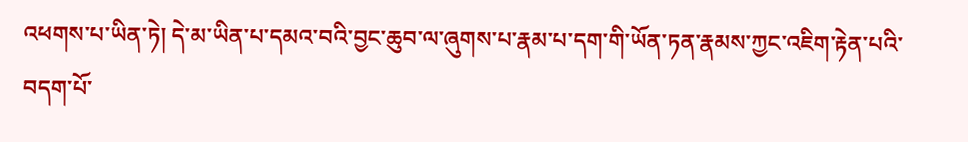འཕགས་པ་ཡིན་ཏེ། དེ་མ་ཡིན་པ་དམའ་བའི་བྱང་ཆུབ་ལ་ཞུགས་པ་རྣམ་པ་དག་གི་ཡོན་ཏན་རྣམས་ཀྱང་འཇིག་རྟེན་པའི་བདག་པོ་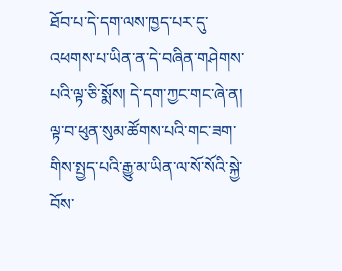ཐོབ་པ་དེ་དག་ལས་ཁྱད་པར་དུ་ འཕགས་པ་ཡིན་ན་དེ་བཞིན་གཤེགས་པའི་ལྟ་ཅི་སྨོས། དེ་དག་ཀྱང་གང་ཞེ་ན། ལྟ་བ་ཕུན་སུམ་ཚོགས་པའི་གང་ཟག་གིས་སྤྱད་པའི་རྒྱུ་མ་ཡིན་ལ་སོ་སོའི་སྐྱེ་བོས་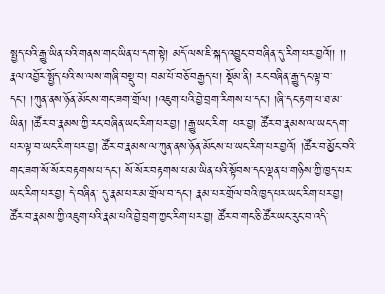སྤྱད་པའི་རྒྱུ་ཡིན་པའི་གནས་གང་ཡིན་པ་དག་སྟེ། མདོ་ལས་ཇི་སྐད་འབྱུང་བ་བཞིན་དུ་རིག་པར་བྱའོ།། །། རྣལ་འབྱོར་སྤྱོད་པའི་ས་ལས་གཞི་བསྡུ་བ། བམ་པོ་བཅོ་བརྒྱད་པ། སྡོམ་ནི། རང་བཞིན་རྒྱུ་དང་ལྟ་བ་དང་། །ཀུན་ནས་ཉོན་མོངས་གང་ཟག་གྲོལ། །འཇུག་པའི་བྱེ་བྲག་རིགས་པ་དང་། །ཞི་དང་རྟག་པ་ཐ་མ་ཡིན། །ཚོར་བ་རྣམས་ཀྱི་རང་བཞིན་ཡང་རིག་པར་བྱ། །རྒྱུ་ཡང་རིག་ པར་བྱ། ཚོར་བ་རྣམས་ལ་ཡང་དག་པར་ལྟ་བ་ཡང་རིག་པར་བྱ། ཚོར་བ་རྣམས་ལ་ཀུན་ནས་ཉོན་མོངས་པ་ཡང་རིག་པར་བྱའོ། །ཚོར་བ་མྱོང་བའི་གང་ཟག་སོ་སོར་བརྟགས་པ་དང་། སོ་སོར་བརྟགས་པ་མ་ཡིན་པའི་སྟོབས་དང་ལྡན་པ་གཉིས་ཀྱི་ཁྱད་པར་ཡང་རིག་པར་བྱ། དེ་བཞིན་ དུ་རྣམ་པར་མ་གྲོལ་བ་དང་། རྣམ་པར་གྲོལ་བའི་ཁྱད་པར་ཡང་རིག་པར་བྱ། ཚོར་བ་རྣམས་ཀྱི་འཇུག་པའི་རྣམ་པའི་བྱེ་བྲག་ཀྱང་རིག་པར་བྱ། ཚོར་བ་གང་ཅི་ཚོར་ཡང་རུང་བ་འདི་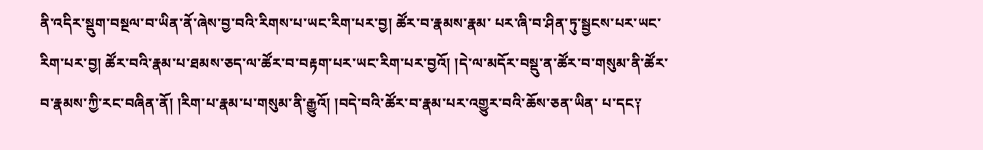ནི་འདིར་སྡུག་བསྔལ་བ་ཡིན་ནོ་ཞེས་བྱ་བའི་རིགས་པ་ཡང་རིག་པར་བྱ། ཚོར་བ་རྣམས་རྣམ་ པར་ཞི་བ་ཤིན་ཏུ་སྦྱངས་པར་ཡང་རིག་པར་བྱ། ཚོར་བའི་རྣམ་པ་ཐམས་ཅད་ལ་ཚོར་བ་བརྟག་པར་ཡང་རིག་པར་བྱའོ། །དེ་ལ་མདོར་བསྡུ་ན་ཚོར་བ་གསུམ་ནི་ཚོར་བ་རྣམས་ཀྱི་རང་བཞིན་ནོ། །རིག་པ་རྣམ་པ་གསུམ་ནི་རྒྱུའོ། །བདེ་བའི་ཚོར་བ་རྣམ་པར་འགྱུར་བའི་ཆོས་ཅན་ཡིན་ པ་དང༑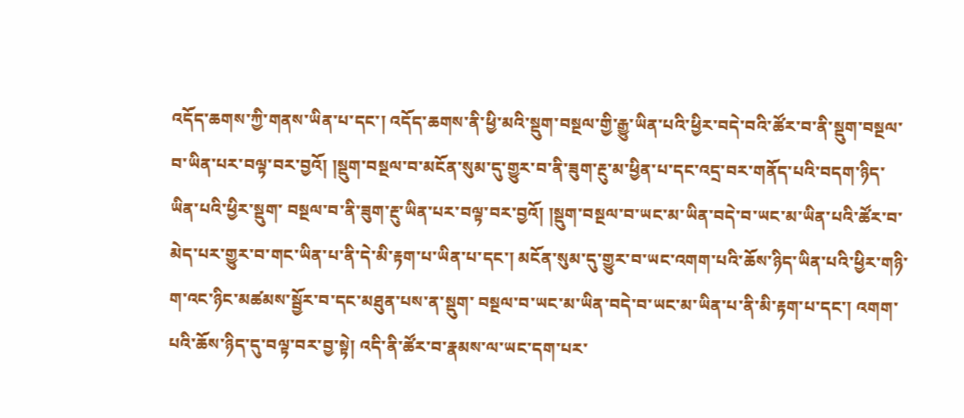འདོད་ཆགས་ཀྱི་གནས་ཡིན་པ་དང་། འདོད་ཆགས་ནི་ཕྱི་མའི་སྡུག་བསྔལ་གྱི་རྒྱུ་ཡིན་པའི་ཕྱིར་བདེ་བའི་ཚོར་བ་ནི་སྡུག་བསྔལ་བ་ཡིན་པར་བལྟ་བར་བྱའོ། །སྡུག་བསྔལ་བ་མངོན་སུམ་དུ་གྱུར་བ་ནི་ཟུག་རྔུ་མ་ཕྱིན་པ་དང་འདྲ་བར་གནོད་པའི་བདག་ཉིད་ཡིན་པའི་ཕྱིར་སྡུག་ བསྔལ་བ་ནི་ཟུག་རྔུ་ཡིན་པར་བལྟ་བར་བྱའོ། །སྡུག་བསྔལ་བ་ཡང་མ་ཡིན་བདེ་བ་ཡང་མ་ཡིན་པའི་ཚོར་བ་མེད་པར་གྱུར་བ་གང་ཡིན་པ་ནི་དེ་མི་རྟག་པ་ཡིན་པ་དང་། མངོན་སུམ་དུ་གྱུར་བ་ཡང་འགག་པའི་ཆོས་ཉིད་ཡིན་པའི་ཕྱིར་གཉི་ག་འང་ཉིང་མཚམས་སྦྱོར་བ་དང་མཐུན་པས་ན་སྡུག་ བསྔལ་བ་ཡང་མ་ཡིན་བདེ་བ་ཡང་མ་ཡིན་པ་ནི་མི་རྟག་པ་དང་། འགག་པའི་ཆོས་ཉིད་དུ་བལྟ་བར་བྱ་སྟེ། འདི་ནི་ཚོར་བ་རྣམས་ལ་ཡང་དག་པར་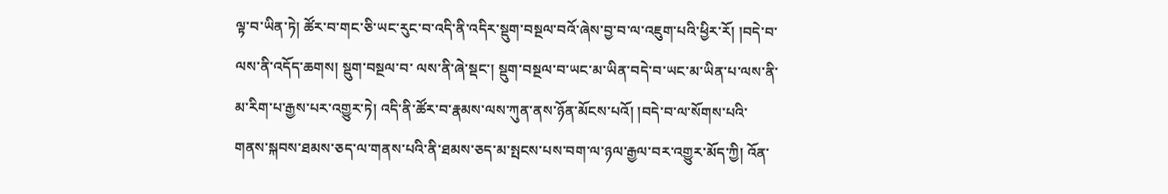ལྟ་བ་ཡིན་ཏེ། ཚོར་བ་གང་ཅི་ཡང་རུང་བ་འདི་ནི་འདིར་སྡུག་བསྔལ་བའོ་ཞེས་བྱ་བ་ལ་འཇུག་པའི་ཕྱིར་རོ། །བདེ་བ་ལས་ནི་འདོད་ཆགས། སྡུག་བསྔལ་བ་ ལས་ནི་ཞེ་སྡང་། སྡུག་བསྔལ་བ་ཡང་མ་ཡིན་བདེ་བ་ཡང་མ་ཡིན་པ་ལས་ནི་མ་རིག་པ་རྒྱས་པར་འགྱུར་ཏེ། འདི་ནི་ཚོར་བ་རྣམས་ལས་ཀུན་ནས་ཉོན་མོངས་པའོ། །བདེ་བ་ལ་སོགས་པའི་གནས་སྐབས་ཐམས་ཅད་ལ་གནས་པའི་ནི་ཐམས་ཅད་མ་སྤངས་པས་བག་ལ་ཉལ་རྒྱལ་བར་འགྱུར་མོད་ཀྱི། འོན་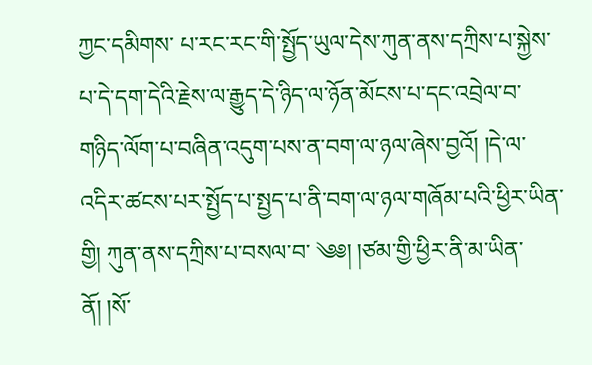ཀྱང་དམིགས་ པ་རང་རང་གི་སྤྱོད་ཡུལ་དེས་ཀུན་ནས་དཀྲིས་པ་སྐྱེས་པ་དེ་དག་དེའི་རྗེས་ལ་རྒྱུད་དེ་ཉིད་ལ་ཉོན་མོངས་པ་དང་འབྲེལ་བ་གཉིད་ལོག་པ་བཞིན་འདུག་པས་ན་བག་ལ་ཉལ་ཞེས་བྱའོ། །དེ་ལ་འདིར་ཚངས་པར་སྤྱོད་པ་སྤྱད་པ་ནི་བག་ལ་ཉལ་གཞོམ་པའི་ཕྱིར་ཡིན་གྱི། ཀུན་ནས་དཀྲིས་པ་བསལ་བ་ ༄༅། །ཙམ་གྱི་ཕྱིར་ནི་མ་ཡིན་ནོ། །སོ་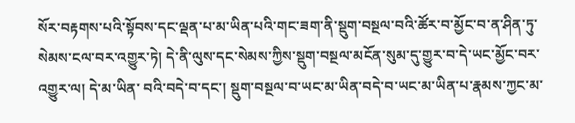སོར་བརྟགས་པའི་སྟོབས་དང་ལྡན་པ་མ་ཡིན་པའི་གང་ཟག་ནི་སྡུག་བསྔལ་བའི་ཚོར་བ་མྱོང་བ་ན་ཤིན་ཏུ་སེམས་ངལ་བར་འགྱུར་ཏེ། དེ་ནི་ལུས་དང་སེམས་ཀྱིས་སྡུག་བསྔལ་མངོན་སུམ་དུ་གྱུར་བ་དེ་ཡང་མྱོང་བར་འགྱུར་ལ། དེ་མ་ཡིན་ བའི་བདེ་བ་དང་། སྡུག་བསྔལ་བ་ཡང་མ་ཡིན་བདེ་བ་ཡང་མ་ཡིན་པ་རྣམས་ཀྱང་མ་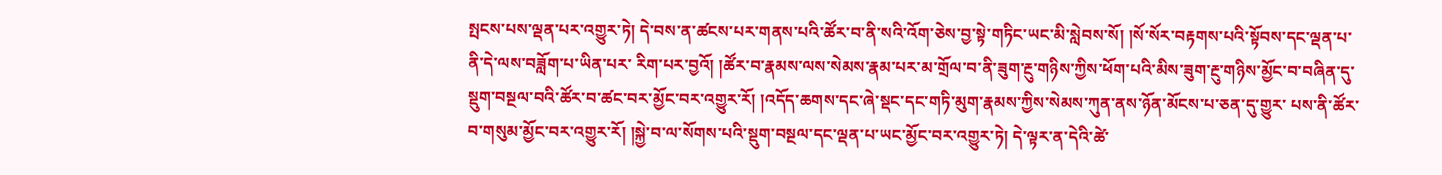སྤངས་པས་ལྡན་པར་འགྱུར་ཏེ། དེ་བས་ན་ཚངས་པར་གནས་པའི་ཚོར་བ་ནི་སའི་འོག་ཅེས་བྱ་སྟེ་གཏིང་ཡང་མི་སླེབས་སོ། །སོ་སོར་བརྟགས་པའི་སྟོབས་དང་ལྡན་པ་ནི་དེ་ལས་བཟློག་པ་ཡིན་པར་ རིག་པར་བྱའོ། །ཚོར་བ་རྣམས་ལས་སེམས་རྣམ་པར་མ་གྲོལ་བ་ནི་ཟུག་རྔུ་གཉིས་ཀྱིས་ཕོག་པའི་མིས་ཟུག་རྔུ་གཉིས་མྱོང་བ་བཞིན་དུ་སྡུག་བསྔལ་བའི་ཚོར་བ་ཚང་བར་མྱོང་བར་འགྱུར་རོ། །འདོད་ཆགས་དང་ཞེ་སྡང་དང་གཏི་མུག་རྣམས་ཀྱིས་སེམས་ཀུན་ནས་ཉོན་མོངས་པ་ཅན་དུ་གྱུར་ པས་ནི་ཚོར་བ་གསུམ་མྱོང་བར་འགྱུར་རོ། །སྐྱེ་བ་ལ་སོགས་པའི་སྡུག་བསྔལ་དང་ལྡན་པ་ཡང་མྱོང་བར་འགྱུར་ཏེ། དེ་ལྟར་ན་དེའི་ཚེ་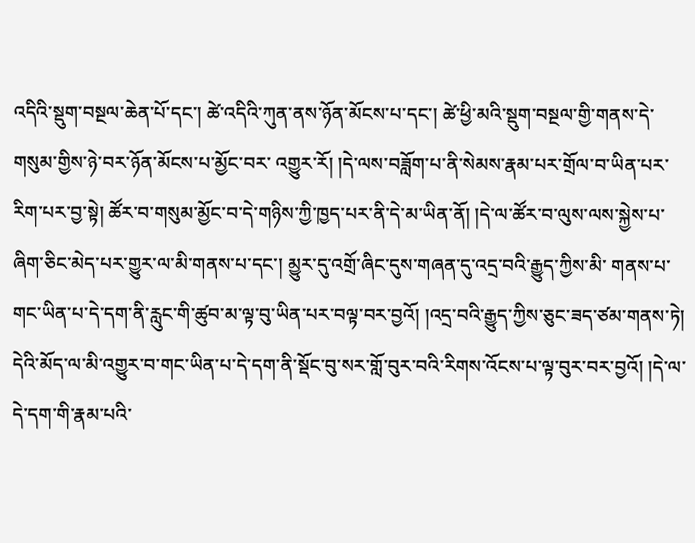འདིའི་སྡུག་བསྔལ་ཆེན་པོ་དང་། ཚེ་འདིའི་ཀུན་ནས་ཉོན་མོངས་པ་དང་། ཚེ་ཕྱི་མའི་སྡུག་བསྔལ་གྱི་གནས་དེ་གསུམ་གྱིས་ཉེ་བར་ཉོན་མོངས་པ་མྱོང་བར་ འགྱུར་རོ། །དེ་ལས་བཟློག་པ་ནི་སེམས་རྣམ་པར་གྲོལ་བ་ཡིན་པར་རིག་པར་བྱ་སྟེ། ཚོར་བ་གསུམ་མྱོང་བ་དེ་གཉིས་ཀྱི་ཁྱད་པར་ནི་དེ་མ་ཡིན་ནོ། །དེ་ལ་ཚོར་བ་ལུས་ལས་སྐྱེས་པ་ཞིག་ཅིང་མེད་པར་གྱུར་ལ་མི་གནས་པ་དང་། མྱུར་དུ་འགྲོ་ཞིང་དུས་གཞན་དུ་འདྲ་བའི་རྒྱུད་ཀྱིས་མི་ གནས་པ་གང་ཡིན་པ་དེ་དག་ནི་རླུང་གི་ཚུབ་མ་ལྟ་བུ་ཡིན་པར་བལྟ་བར་བྱའོ། །འདྲ་བའི་རྒྱུད་ཀྱིས་ཅུང་ཟད་ཙམ་གནས་ཏེ། དེའི་མོད་ལ་མི་འགྱུར་བ་གང་ཡིན་པ་དེ་དག་ནི་སྡོང་བུ་སར་གློ་བུར་བའི་རིགས་འོངས་པ་ལྟ་བུར་བར་བྱའོ། །དེ་ལ་དེ་དག་གི་རྣམ་པའི་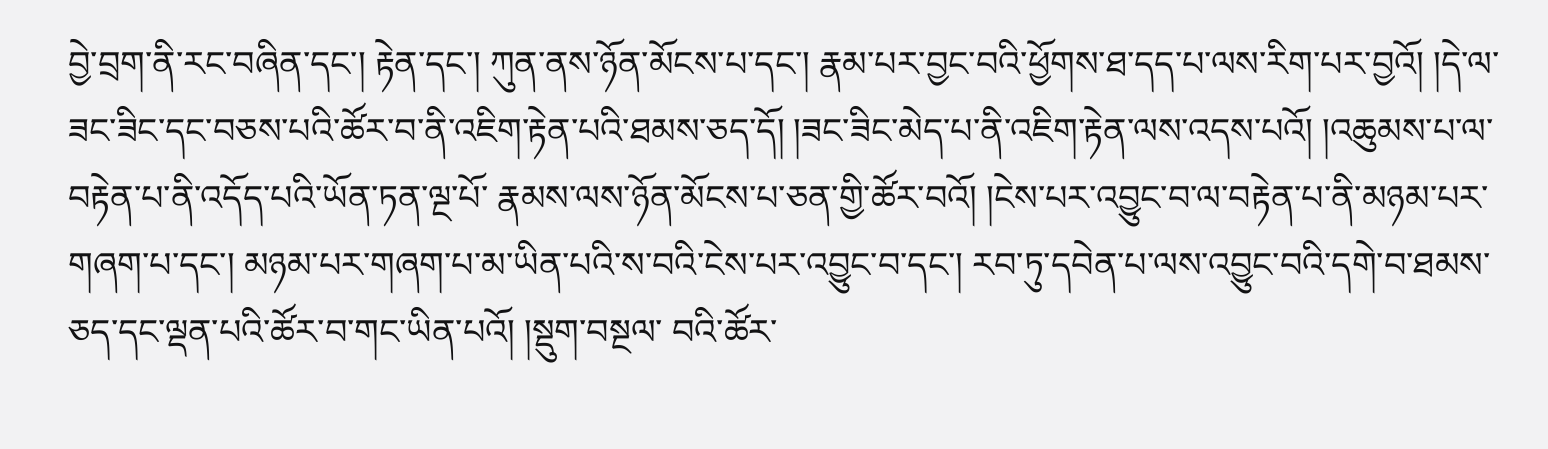བྱེ་བྲག་ནི་རང་བཞིན་དང་། རྟེན་དང་། ཀུན་ནས་ཉོན་མོངས་པ་དང་། རྣམ་པར་བྱང་བའི་ཕྱོགས་ཐ་དད་པ་ལས་རིག་པར་བྱའོ། །དེ་ལ་ཟང་ཟིང་དང་བཅས་པའི་ཚོར་བ་ནི་འཇིག་རྟེན་པའི་ཐམས་ཅད་དོ། །ཟང་ཟིང་མེད་པ་ནི་འཇིག་རྟེན་ལས་འདས་པའོ། །འཆུམས་པ་ལ་བརྟེན་པ་ནི་འདོད་པའི་ཡོན་ཏན་ལྔ་པོ་ རྣམས་ལས་ཉོན་མོངས་པ་ཅན་གྱི་ཚོར་བའོ། །ངེས་པར་འབྱུང་བ་ལ་བརྟེན་པ་ནི་མཉམ་པར་གཞག་པ་དང་། མཉམ་པར་གཞག་པ་མ་ཡིན་པའི་ས་བའི་ངེས་པར་འབྱུང་བ་དང་། རབ་ཏུ་དབེན་པ་ལས་འབྱུང་བའི་དགེ་བ་ཐམས་ཅད་དང་ལྡན་པའི་ཚོར་བ་གང་ཡིན་པའོ། །སྡུག་བསྔལ་ བའི་ཚོར་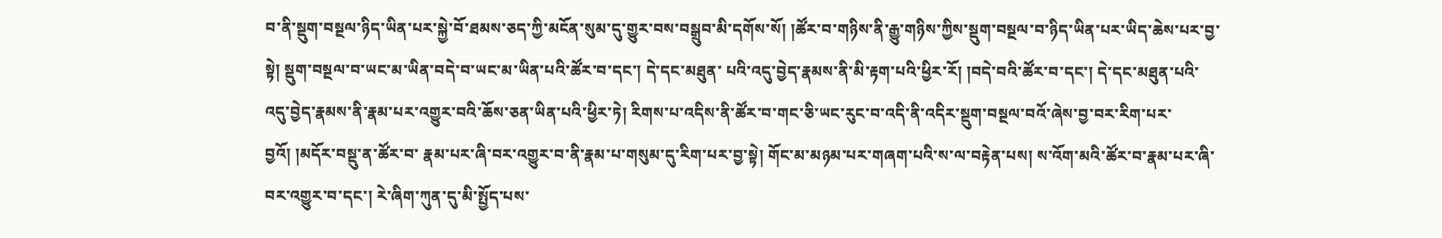བ་ནི་སྡུག་བསྔལ་ཉིད་ཡིན་པར་སྐྱེ་བོ་ཐམས་ཅད་ཀྱི་མངོན་སུམ་དུ་གྱུར་བས་བསྒྲུབ་མི་དགོས་སོ། །ཚོར་བ་གཉིས་ནི་རྒྱུ་གཉིས་ཀྱིས་སྡུག་བསྔལ་བ་ཉིད་ཡིན་པར་ཡིད་ཆེས་པར་བྱ་སྟེ། སྡུག་བསྔལ་བ་ཡང་མ་ཡིན་བདེ་བ་ཡང་མ་ཡིན་པའི་ཚོར་བ་དང་། དེ་དང་མཐུན་ པའི་འདུ་བྱེད་རྣམས་ནི་མི་རྟག་པའི་ཕྱིར་རོ། །བདེ་བའི་ཚོར་བ་དང་། དེ་དང་མཐུན་པའི་འདུ་བྱེད་རྣམས་ནི་རྣམ་པར་འགྱུར་བའི་ཆོས་ཅན་ཡིན་པའི་ཕྱིར་ཏེ། རིགས་པ་འདིས་ནི་ཚོར་བ་གང་ཅི་ཡང་རུང་བ་འདི་ནི་འདིར་སྡུག་བསྔལ་བའོ་ཞེས་བྱ་བར་རིག་པར་བྱའོ། །མདོར་བསྡུ་ན་ཚོར་བ་ རྣམ་པར་ཞི་བར་འགྱུར་བ་ནི་རྣམ་པ་གསུམ་དུ་རིག་པར་བྱ་སྟེ། གོང་མ་མཉམ་པར་གཞག་པའི་ས་ལ་བརྟེན་པས། ས་འོག་མའི་ཚོར་བ་རྣམ་པར་ཞི་བར་འགྱུར་བ་དང་། རེ་ཞིག་ཀུན་དུ་མི་སྤྱོད་པས་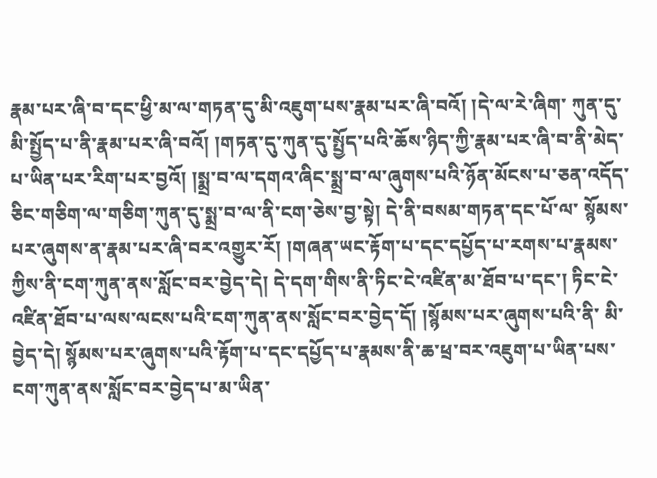རྣམ་པར་ཞི་བ་དང་ཕྱི་མ་ལ་གཏན་དུ་མི་འཇུག་པས་རྣམ་པར་ཞི་བའོ། །དེ་ལ་རེ་ཞིག་ ཀུན་དུ་མི་སྤྱོད་པ་ནི་རྣམ་པར་ཞི་བའོ། །གཏན་དུ་ཀུན་དུ་སྤྱོད་པའི་ཆོས་ཉིད་ཀྱི་རྣམ་པར་ཞི་བ་ནི་མེད་པ་ཡིན་པར་རིག་པར་བྱའོ། །སྨྲ་བ་ལ་དགའ་ཞིང་སྨྲ་བ་ལ་ཞུགས་པའི་ཉོན་མོངས་པ་ཅན་འདོད་ཅིང་གཅིག་ལ་གཅིག་ཀུན་དུ་སྨྲ་བ་ལ་ནི་ངག་ཅེས་བྱ་སྟེ། དེ་ནི་བསམ་གཏན་དང་པོ་ལ་ སྙོམས་པར་ཞུགས་ན་རྣམ་པར་ཞི་བར་འགྱུར་རོ། །གཞན་ཡང་རྟོག་པ་དང་དཔྱོད་པ་རགས་པ་རྣམས་ཀྱིས་ནི་ངག་ཀུན་ནས་སློང་བར་བྱེད་དེ། དེ་དག་གིས་ནི་ཏིང་ངེ་འཛིན་མ་ཐོབ་པ་དང་། ཏིང་ངེ་འཛིན་ཐོབ་པ་ལས་ལངས་པའི་ངག་ཀུན་ནས་སློང་བར་བྱེད་དོ། །སྙོམས་པར་ཞུགས་པའི་ནི་ མི་བྱེད་དེ། སྙོམས་པར་ཞུགས་པའི་རྟོག་པ་དང་དཔྱོད་པ་རྣམས་ནི་ཆ་ཕྲ་བར་འཇུག་པ་ཡིན་པས་ངག་ཀུན་ནས་སློང་བར་བྱེད་པ་མ་ཡིན་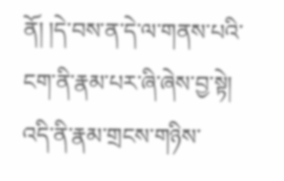ནོ། །དེ་བས་ན་དེ་ལ་གནས་པའི་ངག་ནི་རྣམ་པར་ཞི་ཞེས་བྱ་སྟེ། འདི་ནི་རྣམ་གྲངས་གཉིས་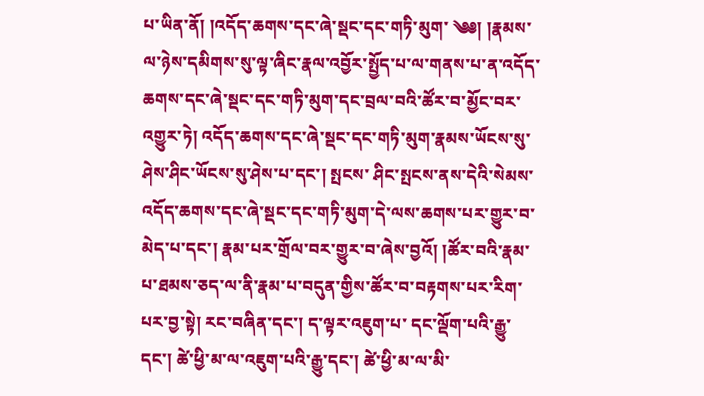པ་ཡིན་ནོ། །འདོད་ཆགས་དང་ཞེ་སྡང་དང་གཏི་མུག་ ༄༅། །རྣམས་ལ་ཉེས་དམིགས་སུ་ལྟ་ཞིང་རྣལ་འབྱོར་སྤྱོད་པ་ལ་གནས་པ་ན་འདོད་ཆགས་དང་ཞེ་སྡང་དང་གཏི་མུག་དང་བྲལ་བའི་ཚོར་བ་མྱོང་བར་འགྱུར་ཏེ། འདོད་ཆགས་དང་ཞེ་སྡང་དང་གཏི་མུག་རྣམས་ཡོངས་སུ་ཤེས་ཤིང་ཡོངས་སུ་ཤེས་པ་དང་། སྤངས་ ཤིང་སྤངས་ནས་དེའི་སེམས་འདོད་ཆགས་དང་ཞེ་སྡང་དང་གཏི་མུག་དེ་ལས་ཆགས་པར་གྱུར་བ་མེད་པ་དང་། རྣམ་པར་གྲོལ་བར་གྱུར་བ་ཞེས་བྱའོ། །ཚོར་བའི་རྣམ་པ་ཐམས་ཅད་ལ་ནི་རྣམ་པ་བདུན་གྱིས་ཚོར་བ་བརྟགས་པར་རིག་པར་བྱ་སྟེ། རང་བཞིན་དང་། ད་ལྟར་འཇུག་པ་ དང་ལྡོག་པའི་རྒྱུ་དང་། ཚེ་ཕྱི་མ་ལ་འཇུག་པའི་རྒྱུ་དང་། ཚེ་ཕྱི་མ་ལ་མི་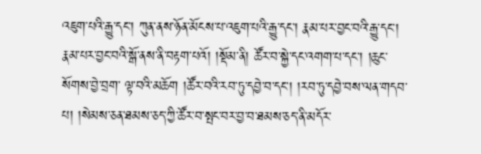འཇུག་པའི་རྒྱུ་དང་། ཀུན་ནས་ཉོན་མོངས་པ་འཇུག་པའི་རྒྱུ་དང་། རྣམ་པར་བྱང་བའི་རྒྱུ་དང་། རྣམ་པར་བྱང་བའི་སྒོ་ནས་ནི་བརྟག་པའོ། །སྡོམ་ནི། ཚོར་བ་སྐྱེ་དང་འགག་པ་དང་། །ཆུང་སོགས་བྱེ་བྲག་ ལྟ་བའི་མཆོག །ཚོར་བའི་རབ་ཏུ་དབྱེ་བ་དང་། །རབ་ཏུ་དབྱེ་བས་ལན་གདབ་པ། །སེམས་ཅན་ཐམས་ཅད་ཀྱི་ཚོར་བ་སྤང་བར་བྱ་བ་ཐམས་ཅད་ནི་མདོར་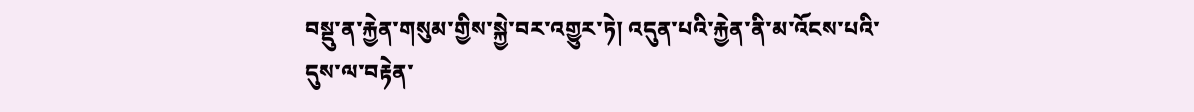བསྡུ་ན་རྐྱེན་གསུམ་གྱིས་སྐྱེ་བར་འགྱུར་ཏེ། འདུན་པའི་རྐྱེན་ནི་མ་འོངས་པའི་དུས་ལ་བརྟེན་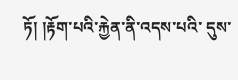ཏོ། །རྟོག་པའི་རྐྱེན་ནི་འདས་པའི་ དུས་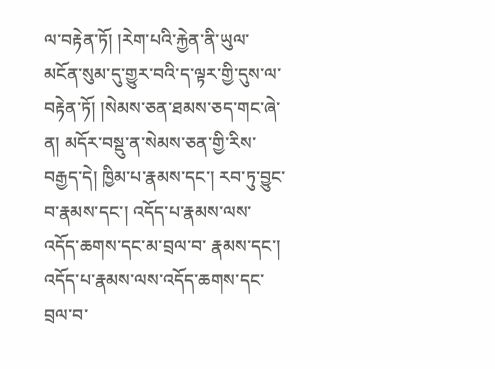ལ་བརྟེན་ཏོ། །རེག་པའི་རྐྱེན་ནི་ཡུལ་མངོན་སུམ་དུ་གྱུར་བའི་ད་ལྟར་གྱི་དུས་ལ་བརྟེན་ཏོ། །སེམས་ཅན་ཐམས་ཅད་གང་ཞེ་ན། མདོར་བསྡུ་ན་སེམས་ཅན་གྱི་རིས་བརྒྱད་དེ། ཁྱིམ་པ་རྣམས་དང་། རབ་ཏུ་བྱུང་བ་རྣམས་དང་། འདོད་པ་རྣམས་ལས་འདོད་ཆགས་དང་མ་བྲལ་བ་ རྣམས་དང་། འདོད་པ་རྣམས་ལས་འདོད་ཆགས་དང་བྲལ་བ་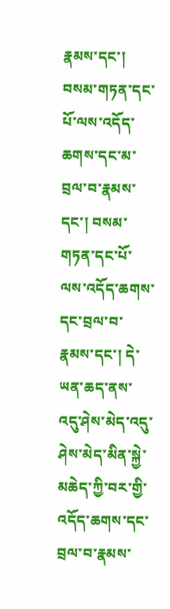རྣམས་དང་། བསམ་གཏན་དང་པོ་ལས་འདོད་ཆགས་དང་མ་བྲལ་བ་རྣམས་དང་། བསམ་གཏན་དང་པོ་ལས་འདོད་ཆགས་དང་བྲལ་བ་རྣམས་དང་། དེ་ཡན་ཆད་ནས་འདུ་ཤེས་མེད་འདུ་ཤེས་མེད་མིན་སྐྱེ་མཆེད་ཀྱི་བར་གྱི་ འདོད་ཆགས་དང་བྲལ་བ་རྣམས་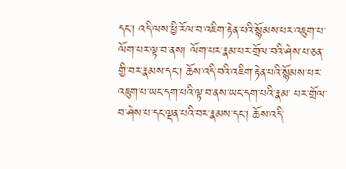དང་། འདི་ལས་ཕྱི་རོལ་བ་འཇིག་རྟེན་པའི་སྙོམས་པར་འཇུག་པ་ལོག་པར་ལྟ་བ་ནས། ལོག་པར་རྣམ་པར་གྲོལ་བའི་ཤེས་པ་ཅན་གྱི་བར་རྣམས་དང་། ཆོས་འདི་བའི་འཇིག་རྟེན་པའི་སྙོམས་པར་འཇུག་པ་ཡང་དག་པའི་ལྟ་བ་ནས་ཡང་དག་པའི་རྣམ་ པར་གྲོལ་བ་ཤེས་པ་དང་ལྡན་པའི་བར་རྣམས་དང་། ཆོས་འདི་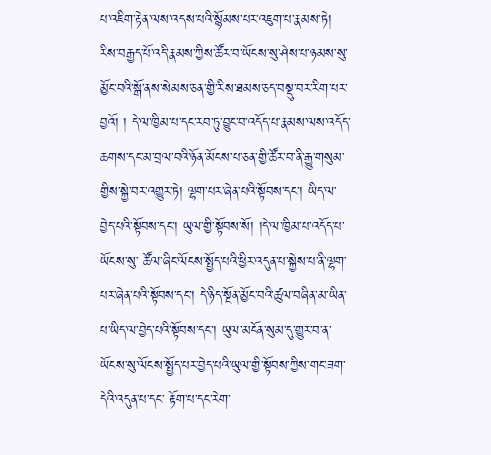པ་འཇིག་རྟེན་ལས་འདས་པའི་སྙོམས་པར་འཇུག་པ་རྣམས་ཏེ། རིས་བརྒྱད་པོ་འདི་རྣམས་ཀྱིས་ཚོར་བ་ཡོངས་སུ་ཤེས་པ་ཉམས་སུ་མྱོང་བའི་སྒོ་ནས་སེམས་ཅན་གྱི་རིས་ཐམས་ཅད་བསྡུ་བར་རིག་པར་བྱའོ། ། དེ་ལ་ཁྱིམ་པ་དང་རབ་ཏུ་བྱུང་བ་འདོད་པ་རྣམས་ལས་འདོད་ཆགས་དང་མ་བྲལ་བའི་ཉོན་མོངས་པ་ཅན་གྱི་ཚོར་བ་ནི་རྒྱུ་གསུམ་གྱིས་སྐྱེ་བར་འགྱུར་ཏེ། ལྷག་པར་ཞེན་པའི་སྟོབས་དང་། ཡིད་ལ་བྱེད་པའི་སྟོབས་དང་། ཡུལ་གྱི་སྟོབས་སོ། །དེ་ལ་ཁྱིམ་པ་འདོད་པ་ཡོངས་སུ་ ཚོལ་ཞིང་ལོངས་སྤྱོད་པའི་ཕྱིར་འདུན་པ་སྐྱེས་པ་ནི་ལྷག་པར་ཞེན་པའི་སྟོབས་དང་། དེ་ཉིད་སྔོན་མྱོང་བའི་ཚུལ་བཞིན་མ་ཡིན་པ་ཡིད་ལ་བྱེད་པའི་སྟོབས་དང་། ཡུལ་མངོན་སུམ་དུ་གྱུར་བ་ན་ཡོངས་སུ་ལོངས་སྤྱོད་པར་བྱེད་པའི་ཡུལ་གྱི་སྟོབས་ཀྱིས་གང་ཟག་དེའི་འདུན་པ་དང་ རྟོག་པ་དང་རེག་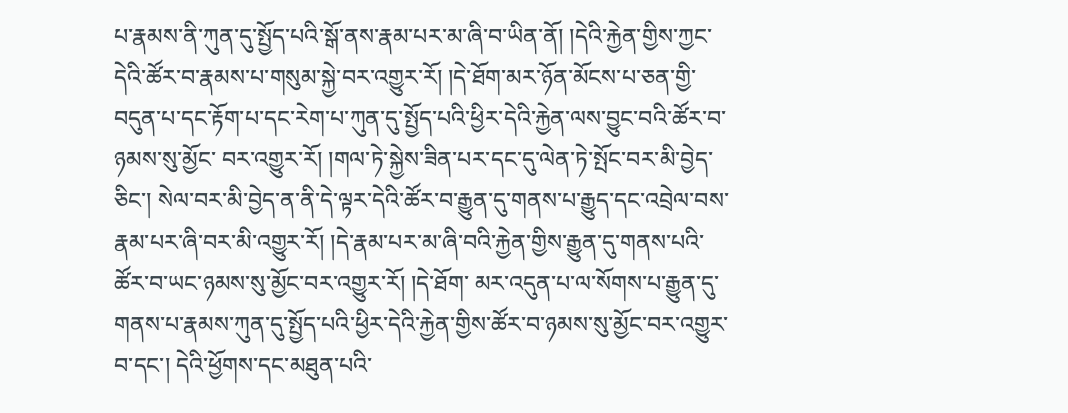པ་རྣམས་ནི་ཀུན་དུ་སྤྱོད་པའི་སྒོ་ནས་རྣམ་པར་མ་ཞི་བ་ཡིན་ནོ། །དེའི་རྐྱེན་གྱིས་ཀྱང་དེའི་ཚོར་བ་རྣམས་པ་གསུམ་སྐྱེ་བར་འགྱུར་རོ། །དེ་ཐོག་མར་ཉོན་མོངས་པ་ཅན་གྱི་བདུན་པ་དང་རྟོག་པ་དང་རེག་པ་ཀུན་དུ་སྤྱོད་པའི་ཕྱིར་དེའི་རྐྱེན་ལས་བྱུང་བའི་ཚོར་བ་ཉམས་སུ་མྱོང་ བར་འགྱུར་རོ། །གལ་ཏེ་སྐྱེས་ཟིན་པར་དང་དུ་ལེན་ཏེ་སྤོང་བར་མི་བྱེད་ཅིང་། སེལ་བར་མི་བྱེད་ན་ནི་དེ་ལྟར་དེའི་ཚོར་བ་རྒྱུན་དུ་གནས་པ་རྒྱུད་དང་འབྲེལ་བས་རྣམ་པར་ཞི་བར་མི་འགྱུར་རོ། །དེ་རྣམ་པར་མ་ཞི་བའི་རྐྱེན་གྱིས་རྒྱུན་དུ་གནས་པའི་ཚོར་བ་ཡང་ཉམས་སུ་མྱོང་བར་འགྱུར་རོ། །དེ་ཐོག་ མར་འདུན་པ་ལ་སོགས་པ་རྒྱུན་དུ་གནས་པ་རྣམས་ཀུན་དུ་སྤྱོད་པའི་ཕྱིར་དེའི་རྐྱེན་གྱིས་ཚོར་བ་ཉམས་སུ་མྱོང་བར་འགྱུར་བ་དང་། དེའི་ཕྱོགས་དང་མཐུན་པའི་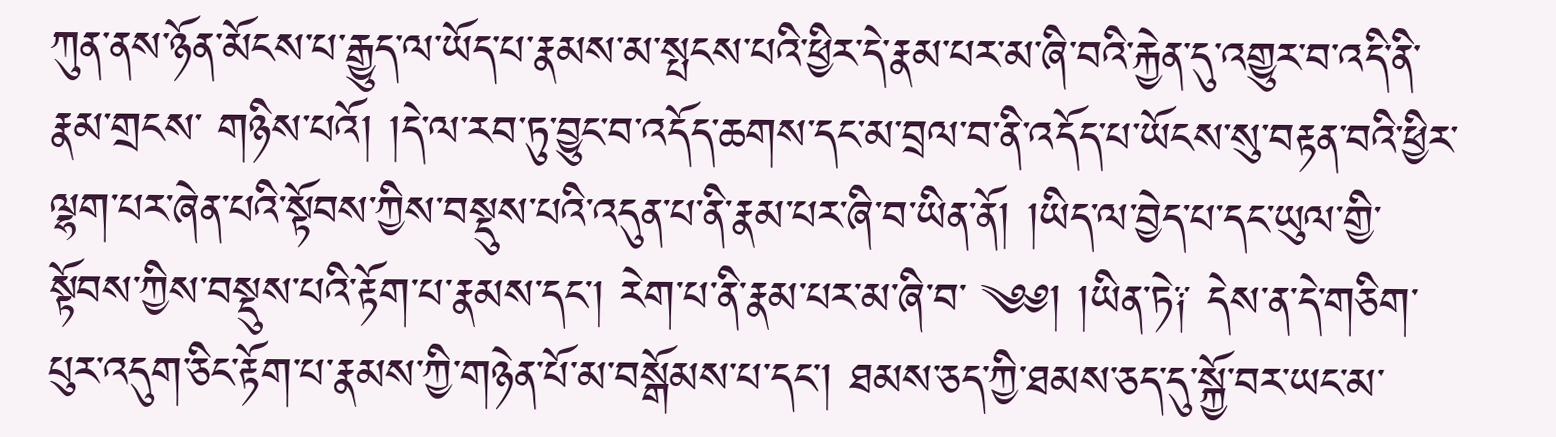ཀུན་ནས་ཉོན་མོངས་པ་རྒྱུད་ལ་ཡོད་པ་རྣམས་མ་སྤངས་པའི་ཕྱིར་དེ་རྣམ་པར་མ་ཞི་བའི་རྐྱེན་དུ་འགྱུར་བ་འདི་ནི་རྣམ་གྲངས་ གཉིས་པའོ། །དེ་ལ་རབ་ཏུ་བྱུང་བ་འདོད་ཆགས་དང་མ་བྲལ་བ་ནི་འདོད་པ་ཡོངས་སུ་བརྟན་བའི་ཕྱིར་ལྷག་པར་ཞེན་པའི་སྟོབས་ཀྱིས་བསྡུས་པའི་འདུན་པ་ནི་རྣམ་པར་ཞི་བ་ཡིན་ནོ། །ཡིད་ལ་བྱེད་པ་དང་ཡུལ་གྱི་སྟོབས་ཀྱིས་བསྡུས་པའི་རྟོག་པ་རྣམས་དང་། རེག་པ་ནི་རྣམ་པར་མ་ཞི་བ་ ༄༅། །ཡིན་ཏེ༑ དེས་ན་དེ་གཅིག་པུར་འདུག་ཅིང་རྟོག་པ་རྣམས་ཀྱི་གཉེན་པོ་མ་བསྒོམས་པ་དང་། ཐམས་ཅད་ཀྱི་ཐམས་ཅད་དུ་སྐྱོ་བར་ཡང་མ་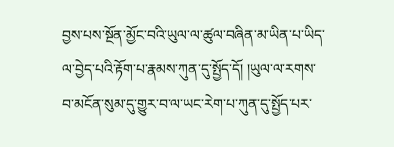བྱས་པས་སྔོན་མྱོང་བའི་ཡུལ་ལ་ཚུལ་བཞིན་མ་ཡིན་པ་ཡིད་ལ་བྱེད་པའི་རྟོག་པ་རྣམས་ཀུན་དུ་སྤྱོད་དོ། །ཡུལ་ལ་རགས་ བ་མངོན་སུམ་དུ་གྱུར་བ་ལ་ཡང་རེག་པ་ཀུན་དུ་སྤྱོད་པར་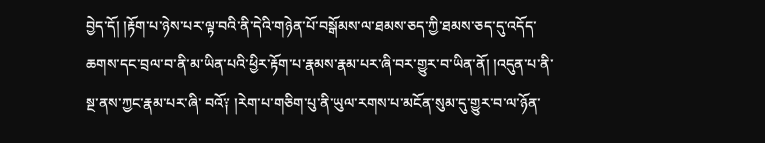བྱེད་དོ། །རྟོག་པ་ཉེས་པར་ལྟ་བའི་ནི་དེའི་གཉེན་པོ་བསྒོམས་ལ་ཐམས་ཅད་ཀྱི་ཐམས་ཅད་དུ་འདོད་ཆགས་དང་བྲལ་བ་ནི་མ་ཡིན་པའི་ཕྱིར་རྟོག་པ་རྣམས་རྣམ་པར་ཞི་བར་གྱུར་བ་ཡིན་ནོ། །འདུན་པ་ནི་སྔ་ནས་ཀྱང་རྣམ་པར་ཞི་ བའོ༑ །རེག་པ་གཅིག་པུ་ནི་ཡུལ་རགས་པ་མངོན་སུམ་དུ་གྱུར་བ་ལ་ཉོན་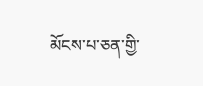མོངས་པ་ཅན་གྱི་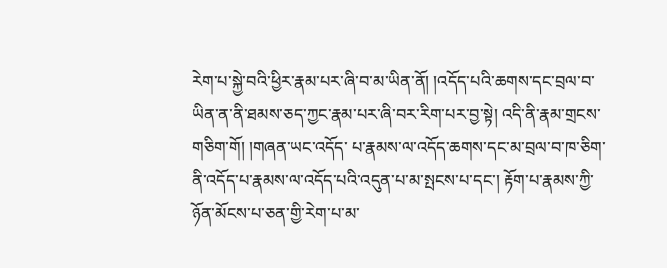རེག་པ་སྐྱེ་བའི་ཕྱིར་རྣམ་པར་ཞི་བ་མ་ཡིན་ནོ། །འདོད་པའི་ཆགས་དང་བྲལ་བ་ཡིན་ན་ནི་ཐམས་ཅད་ཀྱང་རྣམ་པར་ཞི་བར་རིག་པར་བྱ་སྟེ། འདི་ནི་རྣམ་གྲངས་གཅིག་གོ། །གཞན་ཡང་འདོད་ པ་རྣམས་ལ་འདོད་ཆགས་དང་མ་བྲལ་བ་ཁ་ཅིག་ནི་འདོད་པ་རྣམས་ལ་འདོད་པའི་འདུན་པ་མ་སྤངས་པ་དང་། རྟོག་པ་རྣམས་ཀྱི་ཉོན་མོངས་པ་ཅན་གྱི་རེག་པ་མ་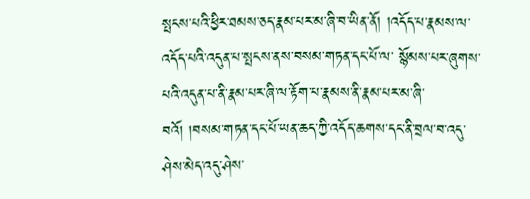སྤངས་པའི་ཕྱིར་ཐམས་ཅད་རྣམ་པར་མ་ཞི་བ་ཡིན་ནོ། །འདོད་པ་རྣམས་ལ་འདོད་པའི་འདུན་པ་སྤངས་ནས་བསམ་གཏན་དང་པོ་ལ་ སྙོམས་པར་ཞུགས་པའི་འདུན་པ་ནི་རྣམ་པར་ཞི་ལ་རྟོག་པ་རྣམས་ནི་རྣམ་པར་མ་ཞི་བའོ། །བསམ་གཏན་དང་པོ་ཡན་ཆད་ཀྱི་འདོད་ཆགས་དང་ནི་བྲལ་བ་འདུ་ཤེས་མེད་འདུ་ཤེས་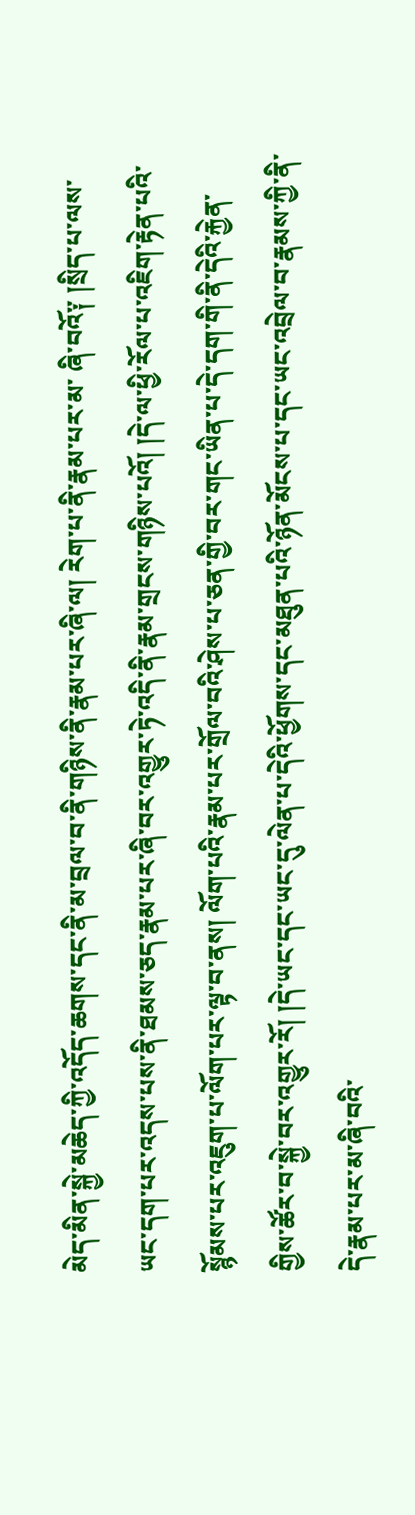མེད་མིན་སྐྱེ་མཆེད་ཀྱི་འདོད་ཆགས་དང་ནི་མ་བྲལ་བ་ནི་གཉིས་ནི་རྣམ་པར་ཞི་ལ། རེག་པ་ནི་རྣམ་པར་མ་ ཞི་བའོ༑ །སྲིད་པ་ལས་ཡང་དག་པར་འདས་པས་ནི་ཐམས་ཅད་རྣམ་པར་ཞི་བར་འགྱུར་ཏེ་འདི་ནི་རྣམ་གྲངས་གཉིས་པའོ། །དེ་ལ་ཕྱི་རོལ་པ་འཇིག་རྟེན་པའི་སྙོམས་པར་འཇུག་པ་ལོག་པར་ལྟ་བ་ནས། ལོག་པའི་རྣམ་པར་གྲོལ་བའི་ཤེས་པ་ཅན་གྱི་བར་གང་ཡིན་པ་དེ་དག་གི་ནི་དེའི་རྐྱེན་ གྱིས་ཚོར་བ་སྐྱེ་བར་འགྱུར་རོ། །དེ་ཡང་དང་ཡང་དུ་ལེན་པ་དེའི་ཕྱོགས་དང་མཐུན་པའི་ཉོན་མོངས་པ་དང་ཡང་འབྲེལ་བ་རྣམས་ཀྱི་ནི་དེ་རྣམ་པར་མ་ཞི་བའི་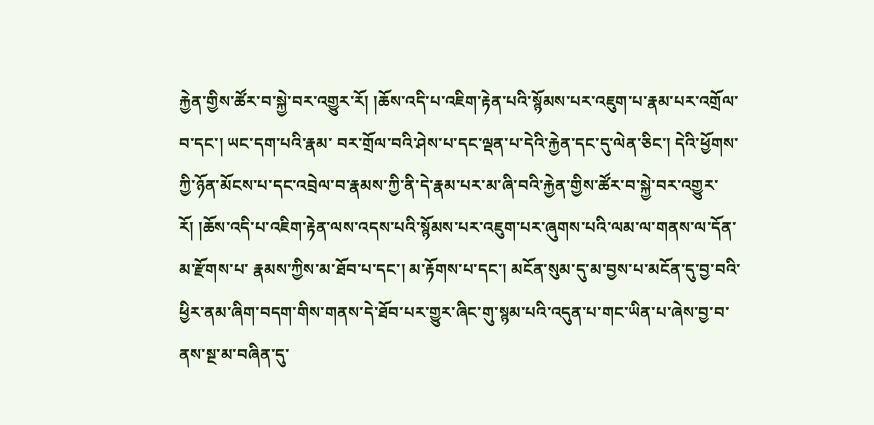རྐྱེན་གྱིས་ཚོར་བ་སྐྱེ་བར་འགྱུར་རོ། །ཆོས་འདི་པ་འཇིག་རྟེན་པའི་སྙོམས་པར་འཇུག་པ་རྣམ་པར་འགྲོལ་བ་དང་། ཡང་དག་པའི་རྣམ་ བར་གྲོལ་བའི་ཤེས་པ་དང་ལྡན་པ་དེའི་རྐྱེན་དང་དུ་ལེན་ཅིང་། དེའི་ཕྱོགས་ཀྱི་ཉོན་མོངས་པ་དང་འབྲེལ་བ་རྣམས་ཀྱི་ནི་དེ་རྣམ་པར་མ་ཞི་བའི་རྐྱེན་གྱིས་ཚོར་བ་སྐྱེ་བར་འགྱུར་རོ། །ཆོས་འདི་པ་འཇིག་རྟེན་ལས་འདས་པའི་སྙོམས་པར་འཇུག་པར་ཞུགས་པའི་ལམ་ལ་གནས་ལ་དོན་མ་རྫོགས་པ་ རྣམས་ཀྱིས་མ་ཐོབ་པ་དང་། མ་རྟོགས་པ་དང་། མངོན་སུམ་དུ་མ་བྱས་པ་མངོན་དུ་བྱ་བའི་ཕྱིར་ནམ་ཞིག་བདག་གིས་གནས་དེ་ཐོབ་པར་གྱུར་ཞིང་གུ་སྙམ་པའི་འདུན་པ་གང་ཡིན་པ་ཞེས་བྱ་བ་ནས་སྔ་མ་བཞིན་དུ་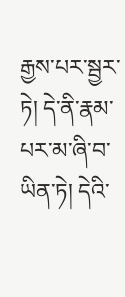རྒྱས་པར་སྦྱར་ཏེ། དེ་ནི་རྣམ་པར་མ་ཞི་བ་ཡིན་ཏེ། དེའི་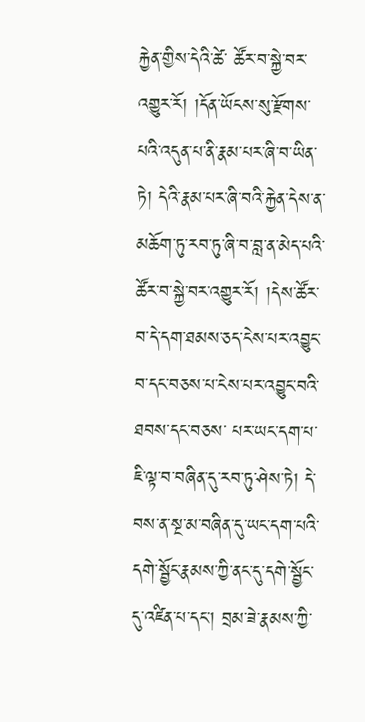རྐྱེན་གྱིས་དེའི་ཚེ་ ཚོར་བ་སྐྱེ་བར་འགྱུར་རོ། །དོན་ཡོངས་སུ་རྫོགས་པའི་འདུན་པ་ནི་རྣམ་པར་ཞི་བ་ཡིན་ཏེ། དེའི་རྣམ་པར་ཞི་བའི་རྐྱེན་དེས་ན་མཆོག་ཏུ་རབ་ཏུ་ཞི་བ་བླ་ན་མེད་པའི་ཚོར་བ་སྐྱེ་བར་འགྱུར་རོ། །དེས་ཚོར་བ་དེ་དག་ཐམས་ཅད་ངེས་པར་འབྱུང་བ་དང་བཅས་པ་ངེས་པར་འབྱུང་བའི་ཐབས་དང་བཅས་ པར་ཡང་དག་པ་ཇི་ལྟ་བ་བཞིན་དུ་རབ་ཏུ་ཤེས་ཏེ། དེ་བས་ན་སྔ་མ་བཞིན་དུ་ཡང་དག་པའི་དགེ་སྦྱོང་རྣམས་ཀྱི་ནང་དུ་དགེ་སྦྱོང་དུ་འཛིན་པ་དང་། བྲམ་ཟེ་རྣམས་ཀྱི་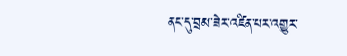ནང་དུ་བྲམ་ཟེར་འཛིན་པར་འགྱུར་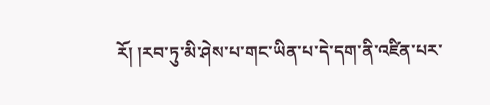རོ། །རབ་ཏུ་མི་ཤེས་པ་གང་ཡིན་པ་དེ་དག་ནི་འཛིན་པར་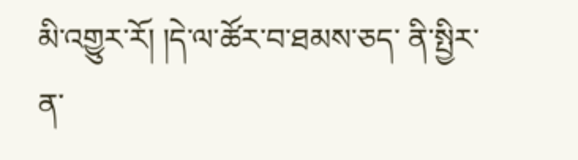མི་འགྱུར་རོ། །དེ་ལ་ཚོར་བ་ཐམས་ཅད་ ནི་སྤྱིར་ན་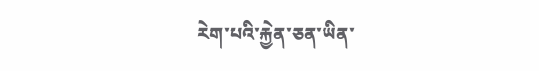རེག་པའི་རྐྱེན་ཅན་ཡིན་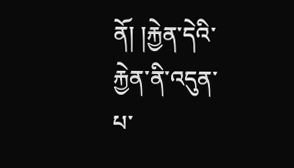ནོ། །རྐྱེན་དེའི་རྐྱེན་ནི་འདུན་པ་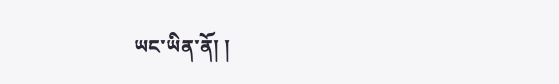ཡང་ཡིན་ནོ། །